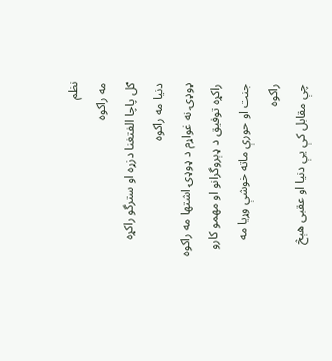نظم
مه راکوه
ګل پاچا الفتغنا دزړه او سترگو راکړه دنيا مه راکوه
ډوډۍ نه غواړم د ډوډۍ اشتها مه راکوه
راکړه توفيق د ډېروگرانو او مهمو کارو
جنت او حورې ماته خوشې وړيا مه راکوه
چې مقابل کې يې دنيا او عقبی هېڅ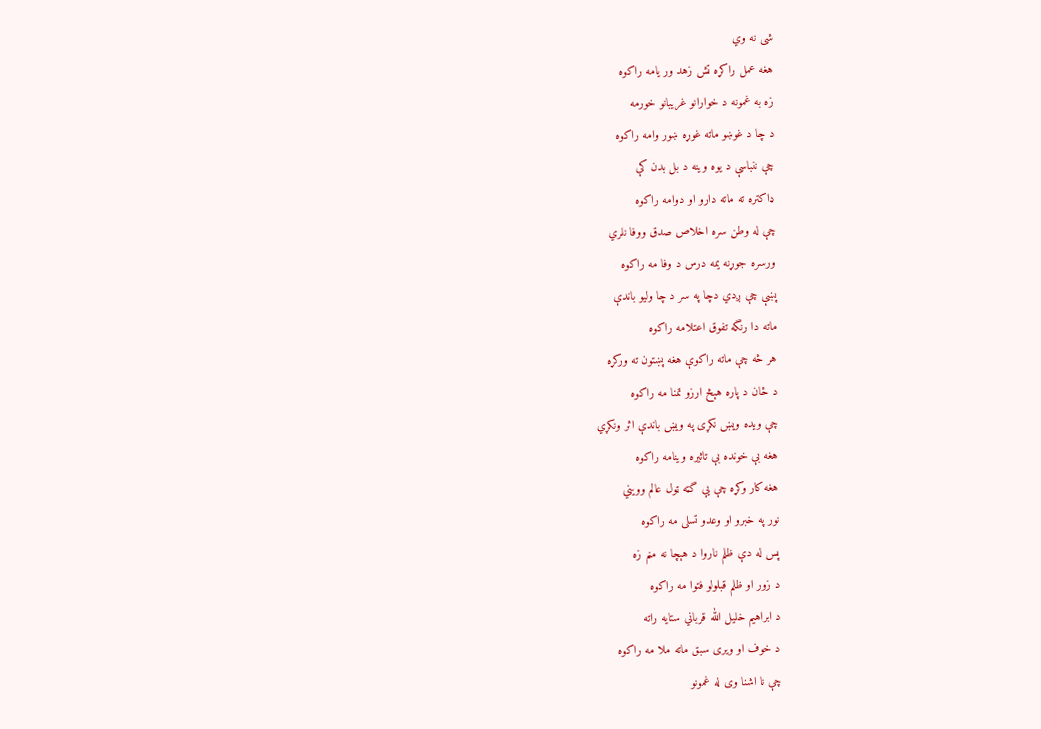شی نه وي
هغه عمل راکړه تش زهد ور يامه راکوه
زه به غمونه د خوارانو غريبانو خورمه
د چا د غوښو ماته غوړه ښور وامه راکوه
چې ننباسې د يوه وينه د بل بدن کې
ډاکتره ته ماته دارو او دوامه راکوه
چې له وطن سره اخلاص صدق ووفا نلري
ورسره جوړنه يمه درس د وفا مه راکوه
پښې چې ږدي دچا په سر د چا وليو باندې
ماته دا رنگه تفوق اعتلامه راکوه
هر څه چې ماته راکوې هغه پښتون ته ورکړه
د ځان د پاره هېڅ ارزو تمنا مه راکوه
چې ويده ويښ نکړی په ويښ باندې اثر ونکړي
هغه بې خونده بې تاثيره وينامه راکوه
هغه کار وکړه چې يې گټه ټول عالم وويني
نور په خبرو او وعدو تسلی مه راکوه
پس له دې ظلم ناروا د هېچا نه منم زه
د زور او ظلم قبلولو فتوا مه راکوه
د ابراهيم خليل الله قرباني ستايه راته
د خوف او ويری سبق ماته ملا مه راکوه
چې نا اشنا وی له غمونو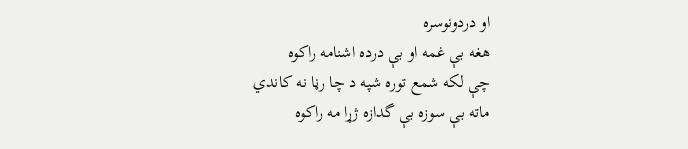او دردونوسره
هغه بې غمه او بې درده اشنامه راکوه
چې لکه شمع توره شپه د چا رڼا نه کاندي
ماته بې سوزه بې گدازه ژړا مه راکوه